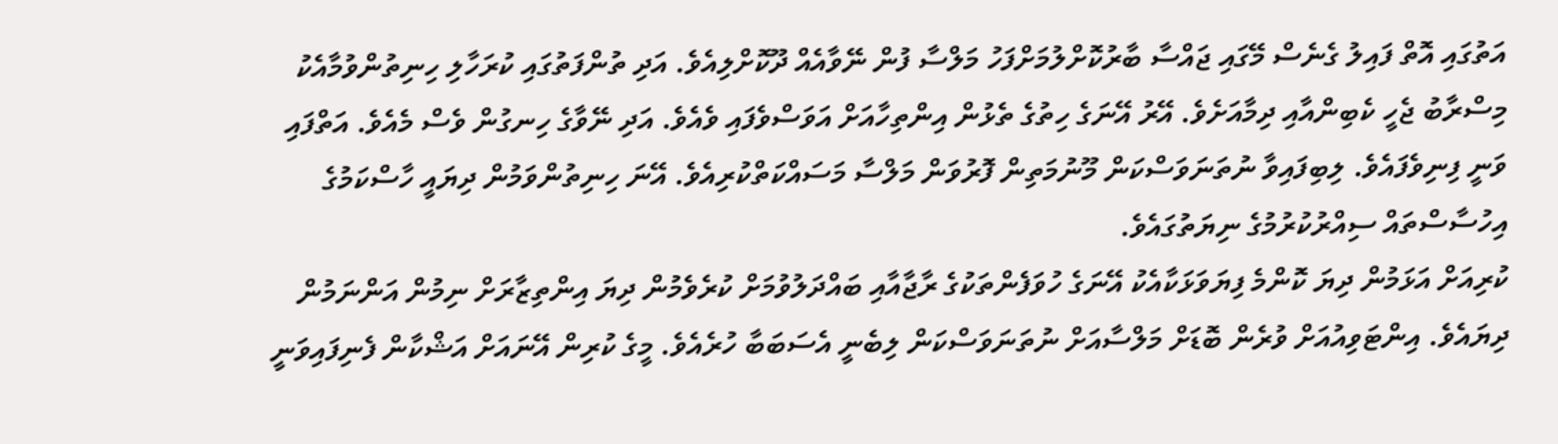އަތުގައި އޮތް ފައިލު ގެނެސް މޭގައި ޖައްސާ ބާރުކޮށްލުމަށްފަހު މަލްސާ ފުން ނޭވާއެއް ދޫކޮށްލިއެވެ. އަދި ތުންފަތުގައި ކުރަހާލި ހިނިތުންވުމާއެކު މިސްރާބު ޖެހީ ކެބިންއާއި ދިމާއަށެވެ. އޭރު އޭނަގެ ހިތުގެ ތެޅުން އިންތިހާއަށް އަވަސްވެފައި ވެއެވެ. އަދި ނޭވާގެ ހިނގުން ވެސް މެއެވެ. އަތްފައި ވަނީ ފިނިވެފައެވެ. ލިބިފައިވާ ނުތަނަވަސްކަން މޫނުމަތިން ފޮރުވަން މަލްސާ މަސައްކަތްކުރިއެވެ. އޭނަ ހިނިތުންވަމުން ދިޔައީ ހާސްކަމުގެ އިހުސާސްތައް ސިއްރުކުރުމުގެ ނިޔަތުގައެވެ.
ކުރިއަށް އަޅަމުން ދިޔަ ކޮންމެ ފިޔަވަޅަކާއެކު އޭނަގެ ހުވަފެންތަކުގެ ރާޖާއާއި ބައްދަލުވުމަށް ކުރެވެމުން ދިޔަ އިންތިޒާރަށް ނިމުން އަންނަމުން ދިޔައެވެ. އިންޓަވިއުއަށް ވުރެން ބޮޑަށް މަލްސާއަށް ނުތަނަވަސްކަން ލިބެނީ އެސަބަބާ ހުރެއެވެ. މީގެ ކުރިން އޭނައަށް އަޝްކާން ފެނިފައިވަނީ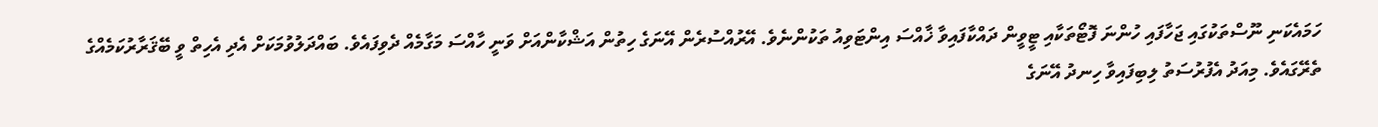ހަމައެކަނި ނޫސްތަކުގައި ޖަހާފައި ހުންނަ ފޮޓޯތަކާއި ޓީވީން ދައްކާފައިވާ ޚާއްސަ އިންޓަވިއު ތަކުންނެވެ. އޭރުއްސުރެން އޭނަގެ ހިތުން އަޝްކާންއަށް ވަނީ ހާއްސަ މަގާމެއް ދެވިފައެވެ. ބައްދަލުވުމަކަށް އެދި އެހިތް ވީ ބޭޤަރާރުކަމެއްގެ ތެރޭގައެވެ. މިއަދު އެފުރުސަތު ލިބިފައިވާ ހިނދު އޭނަގެ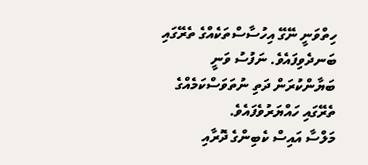ހިތްވަނީ ނޭގޭ އިހުސާސްތަކެއްގެ ތެރޭގައި ބަނދެވިފައެވެ. ނަފުސު ވަނީ ބަޔާންކުރަން ދަތި ނުތަވަސްކަމެއްގެ ތެރޭގައި ހައްޔަރުވެފައެވެ.
މަލްސާ އައިސް ކެބިންގެ ދޮރާއި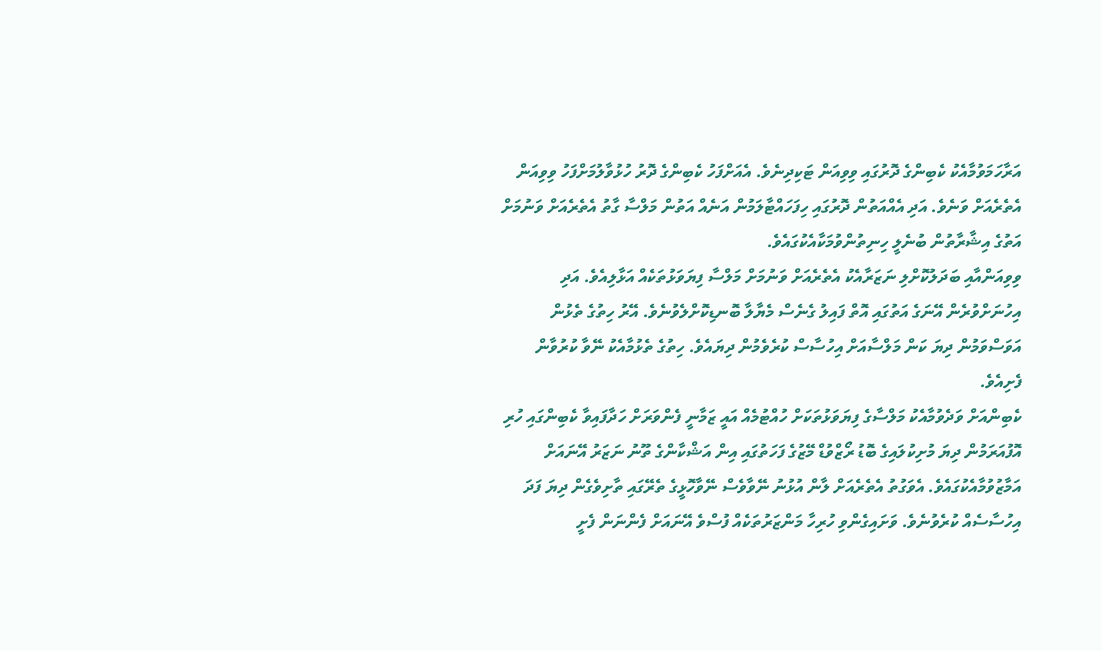އަރާހަމަވުމާއެކު ކެބިންގެ ދޮރުގައި ވިވިއަން ޓަކިދިނެވެ. އެއަށްފަހު ކެބިންގެ ދޮރު ހުޅުވާލުމަށްފަހު ވިވިއަން އެތެރެއަށް ވަނެވެ. އަދި އެއްއަތުން ދޮރުގައި ހިފަހައްޓާލަމުން އަނެއް އަތުން މަލްސާ ގާތު އެތެރެއަށް ވަނުމަށް އަތުގެ އިޝާރާތުން ބުނެލީ ހިނިތުންވުމަކާއެކުގައެވެ.
ވިވިއަންއާއި ބަދަލުކޮށްލި ނަޒަރާއެކު އެތެރެއަށް ވަނުމަށް މަލްސާ ފިޔަވަޅުތަކެއް އަޅާލިއެވެ. އަދި އިހުނަށްވުރެން އޭނަގެ އަތުގައި އޮތް ފައިލު ގެނެސް މެޔާލާ ބޮނޑިކޮށްލެވުނެވެ. އޭރު ހިތުގެ ތެޅުން އަވަސްވަމުން ދިޔަ ކަން މަލްސާއަށް އިހުސާސް ކުރެވެމުން ދިޔައެވެ. ހިތުގެ ތެޅުމާއެކު ނޭވާ ކުރުވާން ފެށިއެވެ.
ކެބިންއަށް ވަދެވުމާއެކު މަލްސާގެ ފިޔަވަޅުތަކަށް ހުއްޓުމެއް އައީ ޒަމާނީ ފެންވަރަށް ހަދާފައިވާ ކެބިންގައި ހުރި އޮފުއަރަމުން ދިޔަ މުށިކުލައިގެ ބޮޑު ރޯޒްވުޑް މޭޒުގެ ފަހަތުގައި އިން އަޝްކާންގެ ތޫނު ނަޒަރު އޭނައަށް އަމާޒުވުމާއެކުގައެވެ. އެވަގުތު އެތެރެއަށް ލާން އުޅުނު ނޭވާވެސް ނޭވާހޮޅީގެ ތެރޭގައި ތާށިވެގެން ދިޔަ ފަދަ އިހުސާސެއް ކުރެވުނެވެ. ވަށައިގެންވި ހުރިހާ މަންޒަރުތަކެއް ފުސްވެ އޭނައަށް ފެންނަން ފެށީ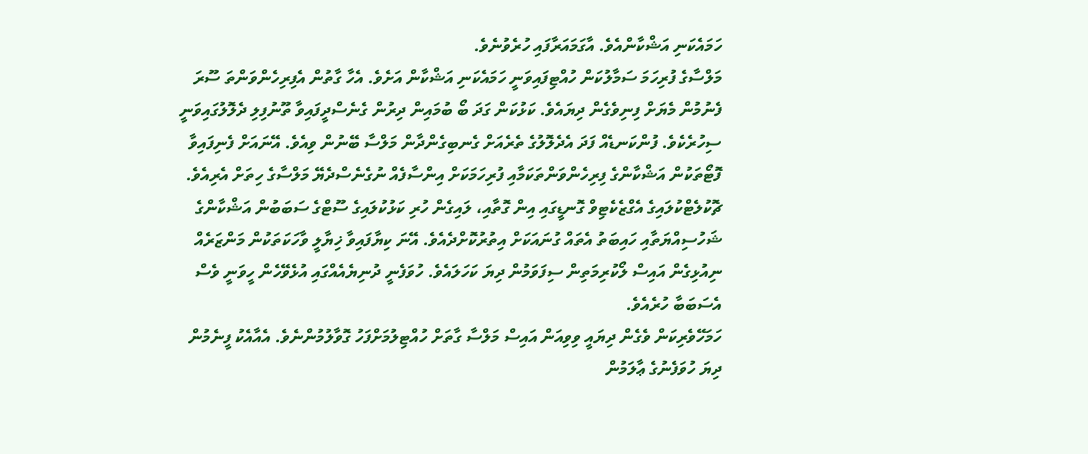ހަމައެކަނި އަޝްކާންއެވެ. އާގަމައަރާފައި ހުރެވުނެވެ.
މަލްސާގެ ފުރިހަމަ ސަމާލުކަން ހުއްޓިފައިވަނީ ހަމައެކަނި އަޝްކާން އަށެވެ. އެހާ ގާތުން އެފިރިހެންވަންތަ ސޫރަ ފެނުމުން މެޔަށް ފިނިވެގެން ދިޔައެވެ. ކަޅުކަން ގަދަ ބޯ ބުމައިން ދިރުން ގެނެސްދީފައިވާ ތޫނުފިލި ދެލޮލުގައިވަނީ ސިހުރެކެވެ. ފުންކަނޑެއް ފަދަ އެދެލޮލުގެ ތެރެއަށް ގެނބިގެންދާން މަލްސާ ބޭނުން ވިއެވެ. އޭނައަށް ފެނިފައިވާ ފޮޓޯތަކުން އަޝްކާންގެ ފިރިހެންވަންތަކަމާއި ފުރިހަމަކަށް އިންސާފެއް ނުގެނެސްދެޔޭ މަލްސާގެ ހިތަށް އެރިއެވެ. ޗޮކުލެޓްކުލައިގެ އެގްޒެކެޓިވް ގޮނޑީގައި އިން ގޮތާއި، ލައިގެން ހުރި ކަޅުކުލައިގެ ސޫޓްގެ ސަބަބުން އަޝްކާންގެ ޝަހުސިއްޔަތާއި ހައިބަތު އެތައް ގުނައަކަށް އިތުރުކޮށްދެއެވެ. އޭނަ ކިޔާފައިވާ ޚިޔާލީ ވާހަކަތަކުން މަންޒަރެއް ނިއުޅިގެން އައިސް ލޯކުރިމަތިން ސިފަވަމުން ދިޔަ ކަހަލައެވެ. ހުވަފެނީ ދުނިޔެއެއްގައި އުޅެވޭހެން ހީވަނީ ވެސް އެސަބަބާ ހުރެއެވެ.
ހަމަހޭވެރިކަން ވެގެން ދިޔައީ ވިވިއަން އައިސް މަލްސާ ގާތަށް ހުއްޓިލުމަށްފަހު ގޮވާލުމުންނެވެ. އެއާއެކު ފީނެމުން ދިޔަ ހުވަފެނުގެ ޢާލަމުން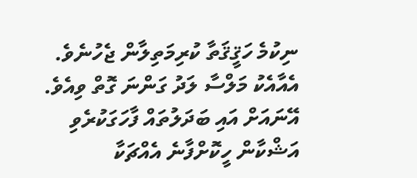ނިކުމެ ހަޤީޤަތާ ކުރިމަތިލާން ޖެހުނެވެ. އެއާއެކު މަލްސާ ލަދު ގަންނަ ގޮތް ވިއެވެ. އޭނައަށް އައި ބަދަލުތައް ފާހަގަކުރެވި އަޝްކާން ހީކޮށްފާނެ އެއްޗަކާ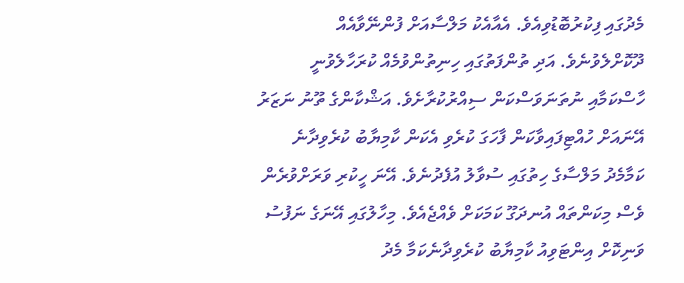މެދުގައި ފިކުރުބޮޑުވިއެވެ. އެއާއެކު މަލްސާއަށް ފުންނޭވާއެއް ދޫކޮށްލެވުނެވެ. އަދި ތުންފަތުގައި ހިނިތުންވުމެއް ކުރަހާލެވުނީ ހާސްކަމާއި ނުތަނަވަސްކަން ސިއްރުކުރާށެވެ. އަޝްކާންގެ ތޫނު ނަޒަރު އޭނައަށް ހުއްޓިފައިވާކަން ފާހަގަ ކުރެވި އެކަން ކާމިޔާބު ކުރެވިދާނެ ކަމާމެދު މަލްސާގެ ހިތުގައި ސުވާލު އުފެދުނެވެ. އޭނަ ހީކުރި ވަރަށްވުރެން ވެސް މިކަންތައް އުނދަގޫ ކަމަކަށް ވެއްޖެއެވެ. މިހާލުގައި އޭނަގެ ނަފުސު ވަނިކޮށް އިންޓަވިއު ކާމިޔާބު ކުރެވިދާނެކަމާ މެދު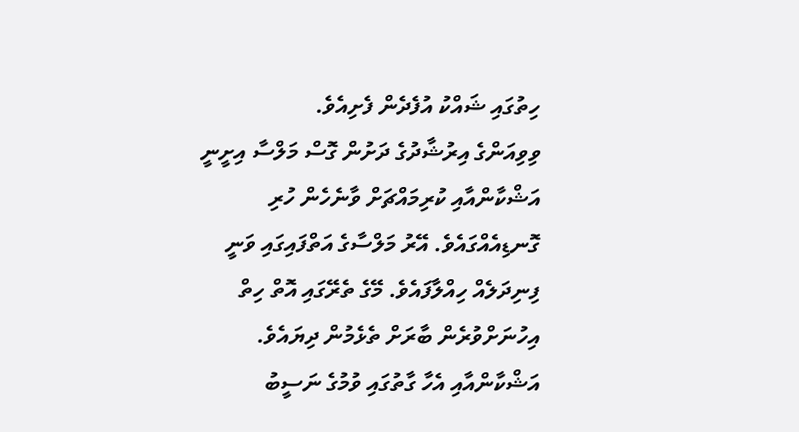ހިތުގައި ޝައްކު އުފެދެން ފެށިއެވެ.
ވިވިއަންގެ އިރުޝާދުގެ ދަށުން ގޮސް މަލްސާ އިށީނީ އަޝްކާންއާއި ކުރިމައްޗަށް ވާނެހެން ހުރި ގޮނޑިއެއްގައެވެ. އޭރު މަލްސާގެ އަތްފައިގައި ވަނީ ފިނިދަލެއް ހިއްލާފައެވެ. މޭގެ ތެރޭގައި އޮތް ހިތް އިހުނަށްވުރެން ބާރަށް ތެޅެމުން ދިޔައެވެ. އަޝްކާންއާއި އެހާ ގާތުގައި ވުމުގެ ނަސީބު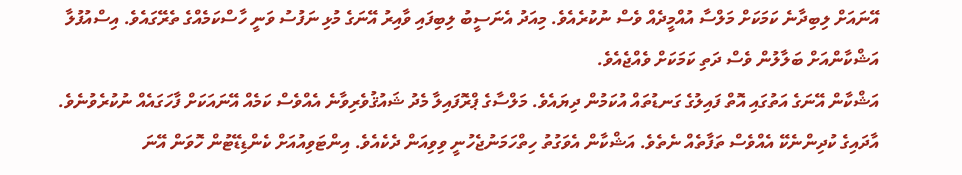އޭނައަށް ލިބިދާނެ ކަމަކަށް މަލްސާ އުއްމީދެއް ވެސް ނުކުރެއެވެ. މިއަދު އެނަސީބު ލިބިފައި ވާއިރު އޭނަގެ މުޅި ނަފުސު ވަނީ ހާސްކަމެއްގެ ތެރޭގައެވެ. އިސްއުފުލާ އަޝްކާންއަށް ބަލާލުން ވެސް ދަތި ކަމަކަށް ވެއްޖެއެވެ.
އަޝްކާން އޭނަގެ އަތުގައި އޮތް ފައިލުގެ ގަނޑުތައް އުކަމުން ދިޔައެވެ. މަލްސާގެ ޕްރޮފައިލާ މެދު ޝައުޤުވެރިވާނެ އެއްވެސް ކަމެއް އޭނައަކަށް ފާހަގައެއް ނުކުރެވުނެވެ. އާދައިގެ ކުދިންނެކޭ އެއްވެސް ތަފާތެއް ނެތެވެ. އަޝްކާން އެވަގުތު ހިތްހަމަނުޖެހުނީ ވިވިއަން ދެކެއެވެ. އިންޓަވިއުއަށް ކެންޑިޑޭޓުން ހޮވަން އޭނަ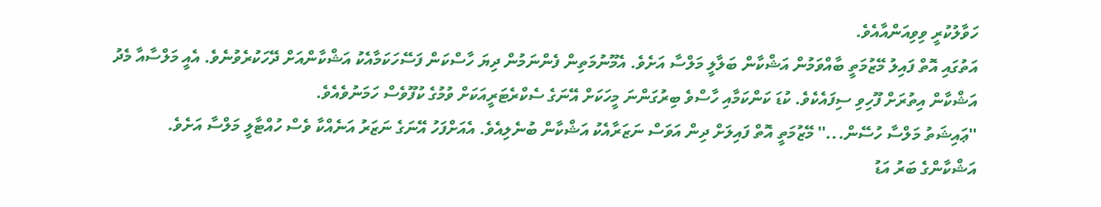ހަވާލުކުރީ ވިވިއަންއާއެވެ.
އަތުގައި އޮތް ފައިލު މޭޒުމަތީ ބާއްވަމުން އަޝްކާން ބަލާލީ މަލްސާ އަށެވެ. އެމޫނުމަތިން ފެންނަމުން ދިޔަ ހާސްކަން ފަސޭހަކަމާއެކު އަޝްކާންއަށް ދޭހަކުރެވުނެވެ. އެއީ މަލްސާއާ މެދު އަޝްކާން އިތުރަށް ފޫހިވި ސިފައެކެވެ. ކުޑަ ކަންކަމާއި ހާސްވެ ބިރުގަންނަ މީހަކަށް އޭނަގެ ސެކްރެޓަރީއަކަށް ވުމުގެ ކުފޫވެސް ހަމަނުވެއެވެ.
''ޢައިޝަތު މަލްސާ ހުސޭން...'' މޭޒުމަތީ އޮތް ފައިލަށް ދިން އަވަސް ނަޒަރާއެކު އަޝްކާން ބުނެލިއެވެ. އެއަށްފަހު އޭނަގެ ނަޒަރު އަނެއްކާ ވެސް ހުއްޓާލީ މަލްސާ އަށެވެ.
އަޝްކާންގެ ބަރު އަޑު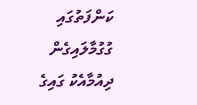ކަންފަތުގައި ގުގުމާލައިގެން ދިއުމާއެކު ގައިގެ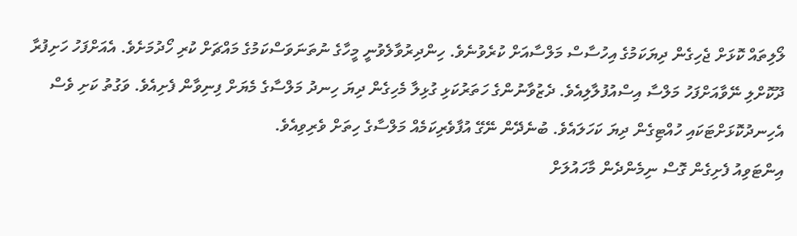ލޯލިތައް ކޮޅަށް ޖެހިގެން ދިޔަކަމުގެ އިހުސާސް މަލްސާއަށް ކުރެވުނެވެ. ހިންދިރުވާލެވުނީ މީހާގެ ނުތަނަވަސްކަމުގެ މައްޗަށް ކުރި ހޯދުމަށެވެ. އެއަށްފަހު ހަށިފުރާ ދޫކޮށްލި ނޭވާއަށްފަހު މަލްސާ އިސްއުފުލާލިއެވެ. ދެޒުވާނުންގެ ހަތަރުކަޅި ގުޅިލާ މެހިގެން ދިޔަ ހިނދު މަލްސާގެ މެޔަށް ފިނިވާން ފެށިއެވެ. ވަގުތު ކަށި ވެސް އެހިނދުކޮޅަށްޓަކައި ހުއްޓިގެން ދިޔަ ކަހަލައެވެ. ބުނެދޭން ނޭގޭ އުފާވެރިކަމެއް މަލްސާގެ ހިތަށް ވެރިވިއެވެ.
އިންޓަވިއު ފެށިގެން ގޮސް ނިމެންދެން މާހައުލަށް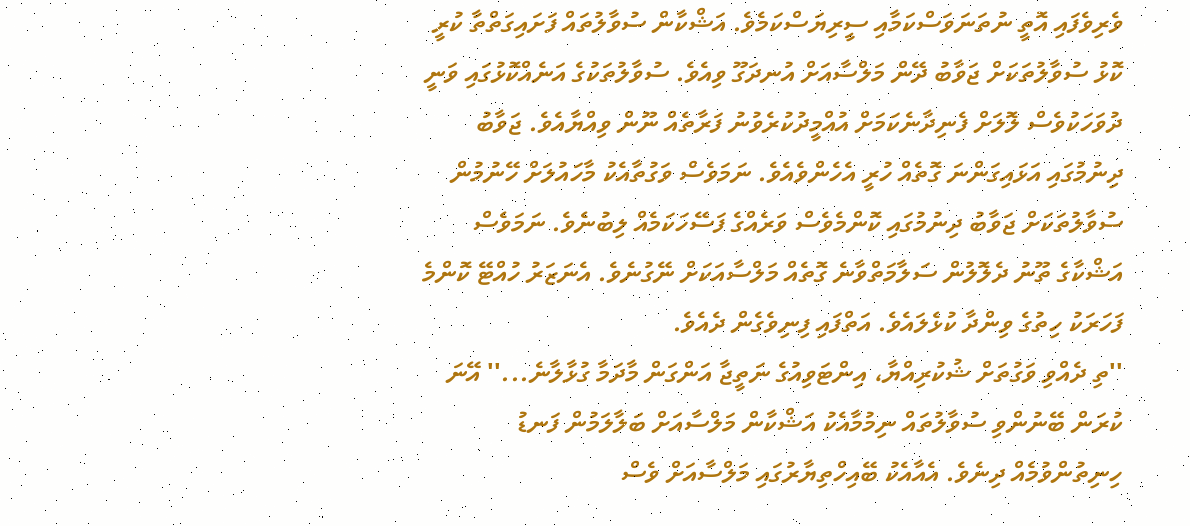ވެރިވެފައި އޮތީ ނުތަނަވަސްކަމާއި ސީރިޔަސްކަމެވެ. އަޝްކާން ސުވާލުތައް ފަށައިގަތްތާ ކުރީ ކޮޅު ސުވާލުތަކަށް ޖަވާބު ދޭން މަލްސާއަށް އުނދަގޫ ވިއެވެ. ސުވާލުތަކުގެ އަނެއްކޮޅުގައި ވަނީ ދުވަހަކުވެސް ލޮލަށް ފެނިދާނެކަމަށް އުއްމީދުކުރެވުނު ފަރާތެއް ނޫން ވިއްޔާއެވެ. ޖަވާބު ދިނުމުގައި އަޅައިގަންނަ ގޮތެއް ހުރީ އެހެންވެއެވެ. ނަމަވެސް ވަގުތާއެކު މާހައުލަށް ހޭނުމުން ސުވާލުތަކަށް ޖަވާބު ދިނުމުގައި ކޮންމެވެސް ވަރެއްގެ ފަސޭހަކަމެއް ލިބުނެވެ. ނަމަވެސް އަޝްކާގެ ތޫނު ދެލޮލުން ސަލާމަތްވާނެ ގޮތެއް މަލްސާއަކަށް ނޭގުނެވެ. އެނަޒަރު ހުއްޓޭ ކޮންމެ ފަހަރަކު ހިތުގެ ވިންދާ ކުޅެލައެވެ. އަތްފައި ފިނިވެގެން ދެއެވެ.
''ތި ދެއްވި ވަގުތަށް ޝުކުރިއްޔާ، އިންޓަވިއުގެ ނަތީޖާ އަންގަން މާދަމާ ގުޅާލާނެ...'' އޭނަ ކުރަން ބޭނުންވި ސުވާލުތައް ނިމުމާއެކު އަޝްކާން މަލްސާއަށް ބަލާލަމުން ފަނޑު ހިނިތުންވުމެއް ދިނެވެ. އެއާއެކު ބޭއިހްތިޔާރުގައި މަލްސާއަށް ވެސް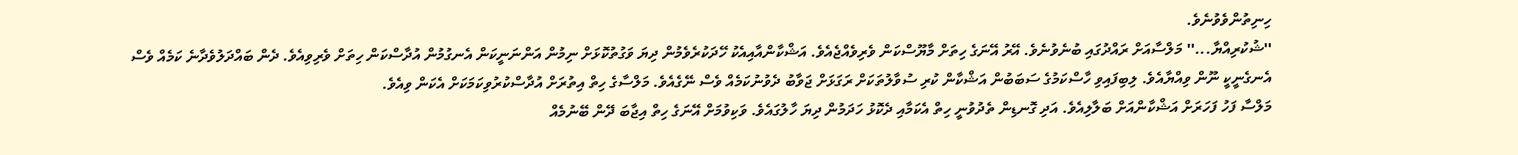ހިނިތުންވެވުނެވެ.
''ޝުކުރިއްޔާ...'' މަލްސާއަށް ރައްދުގައި ބުނެވުނެވެ. އޭރު އޭނަގެ ހިތަށް މާޔޫސްކަން ވެރިވެއްޖެއެވެ. އަޝްކާންއާއިއެކު ހޭދަކުރެވެމުން ދިޔަ ވަގުތުކޮޅަށް ނިމުން އަންނަނީކަން އެނގުމުން އުދާސްކަން ހިތަށް ވެރިވިއެވެ. ދެން ބައްދަލުވެދާނެ ކަމެއް ވެސް އެނގެނީކީ ނޫން ވިއްޔާއެވެ. ލިބިފައިވި ހާސްކަމުގެ ސަބަބުން އަޝްކާން ކުރި ސުވާލުތަކަށް ރަގަޅަށް ޖަވާބު ދެވުނުކަމެއް ވެސް ނޭގެއެވެ. މަލްސާގެ ހިތް އިތުރަށް އުދާސްކުރުވިކަމަކަށް އެކަން ވިއެވެ.
މަލްސާ ފަހު ފަހަރަށް އަޝްކާންއަށް ބަލާލިއެވެ. އަދި ގޮނޑިން ތެދުވުނީ ހިތް އެކަމާއި ދެކޮޅު ހަދަމުން ދިޔަ ހާލުގައެވެ. ވަކިވުމަށް އޭނަގެ ހިތް އިޖާބަ ދޭން ބޭނުމެއް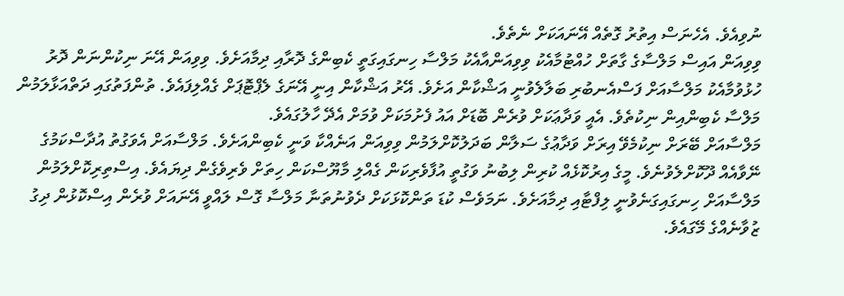ނުވިއެވެ. އެހެނަސް އިތުރު ގޮތެއް އޭނައަކަށް ނެތެވެ.
ވިވިއަން އައިސް މަލްސާގެ ގާތަށް ހުއްޓުމާއެކު ވިވިއަންއާއެކު މަލްސާ ހިނގައިގަތީ ކެބިންގެ ދޮރާއި ދިމާއަށެވެ. ވިވިއަން އޭނަ ނިކުންނަން ދޮރު ހުޅުވުމާއެކު މަލްސާއަށް ފަސްއެނބުރި ބަލާލެވުނީ އަޝްކާން އަށެވެ. އޭރު އަޝްކާން އިނީ އޭނަގެ ލެޕްޓޮޕަށް ގެއްލިފައެވެ. ތުންފަތުގައި ދަތްއަޅާލަމުން މަލްސާ ކެބިންއިން ނިކުތެވެ. އެއީ ވަދާޢަކަށް ވުރެން ބޮޑަށް އައު ފެށުމަކަށް ވުމަށް އެދޭ ހާލުގައެވެ.
މަލްސާއަށް ބޭރަށް ނިކުމެވޭ އިރަށް ވަދާޢުގެ ސަލާން ބަދަލުކޮށްލަމުން ވިވިއަން އަނެއްކާ ވަނީ ކެބިންއަށެވެ. މަލްސާއަށް އެވަގުތު އުދާސްކަމުގެ ނޭވާއެއް ދޫކޮށްލެވުނެވެ. މީގެ އިރުކޮޅެއް ކުރިން ލިބުނު ވަގުތީ އުފާވެރިކަން ގެއްލި މާޔޫސްކަން ހިތަށް ވެރިވެގެން ދިޔައެވެ. އިސްތިރިކޮށްލަމުން މަލްސާއަށް ހިނގައިގަނެވުނީ ލިފްޓާއި ދިމާއަށެވެ. ނަމަވެސް ކުޑަ ތަންކޮޅަކަށް ދެވުނުތަނާ މަލްސާ ގޮސް ލައްވީ އޭނައަށް ވުރެން އިސްކޮޅުން ދިގު ޒުވާނެއްގެ މޭގައެވެ.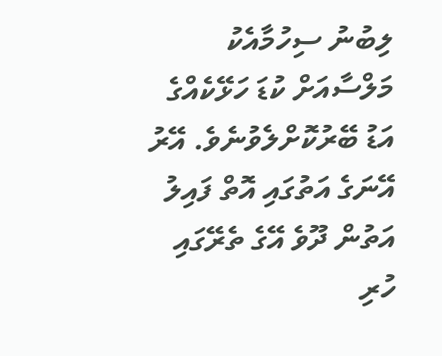ލިބުނު ސިހުމާއެކު މަލްސާއަށް ކުޑަ ހަޅޭކެއްގެ އަޑު ބޭރުކޮށްލެވުނެވެ. އޭރު އޭނަގެ އަތުގައި އޮތް ފައިލު އަތުން ދޫވެ އޭގެ ތެރޭގައި ހުރި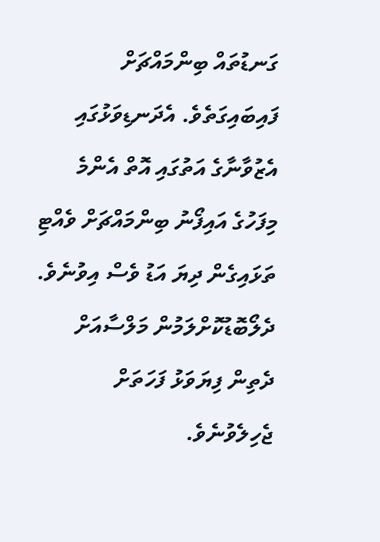ގަނޑުތައް ބިންމައްޗަށް ފައިބައިގަތެވެ. އެދަނޑިވަޅުގައި އެޒުވާނާގެ އަތުގައި އޮތް އެންމެ މިފަހުގެ އައިފޯނު ބިންމައްޗަށް ވެއްޓި ތަޅައިގެން ދިޔަ އަޑު ވެސް އިވުނެވެ. ދެލޯބޮޑުކޮށްލަމުން މަލްސާއަށް ދެތިން ފިޔަވަޅު ފަހަތަށް ޖެހިލެވުނެވެ.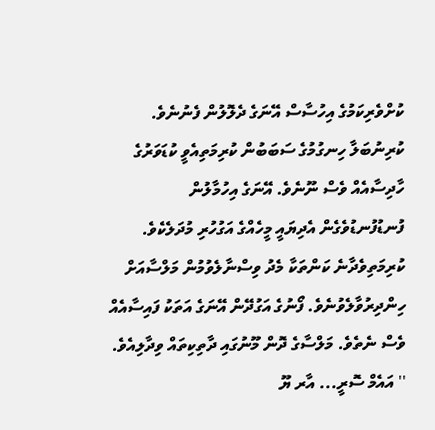ކުށްވެރިކަމުގެ އިހުސާސް އޭނަގެ ދެލޮލުން ފެނުނެވެ. ކުރިނުބަލާ ހިނގުމުގެ ސަބަބުން ކުރިމަތިއެވީ ކުޑަވަރުގެ ހާދިސާއެއް ވެސް ނޫނެވެ. އޭނަގެ އިހުމާލުން ފުނޑުފުނޑުވެގެން އެދިޔައީ މީހެއްގެ އަގުހުރި މުދަލެކެވެ. ކުރިމަތިވެދާނެ ކަންތަކާ މެދު ވިސްނާލެވުމުން މަލްސާއަށް ހިންދިރުވާލެވުނެވެ. ފޯނުގެ އަގުދޭން އޭނަގެ އަތަކު ފައިސާއެއް ވެސް ނެތެވެ. މަލްސާގެ ދޮން މޫނުގައި ދާތިކިތައް ވިދާލިއެވެ.
'' އައެމް ސޮރީ... އާރ ޔޫ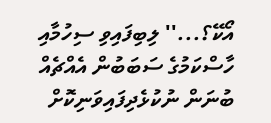އޯކޭ؟...'' ލިބިފައިވި ސިހުމާއި ހާސްކަމުގެ ސަބަބުން އެއްޗެއް ބުނަން ނުކުޅެދިފައިވަނިކޮށް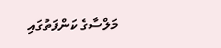މަލްސާގެ ކަންފަތުގައި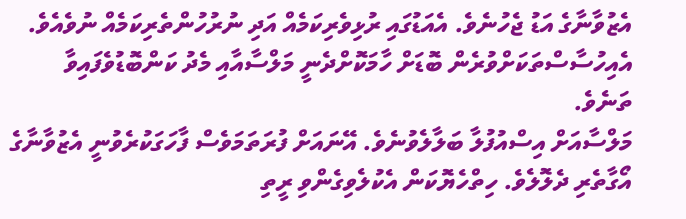އެޒުވާނާގެ އަޑު ޖެހުނެވެ. އެއަޑުގައި ރުޅިވެރިކަމެއް އަދި ނުރުހުންތެރިކަމެއް ނުވެއެވެ. އެއިހުސާސްތަކަށްވުރެން ބޮޑަށް ހާމަކޮށްދެނީ މަލްސާއާއި މެދު ކަންބޮޑުވެފައިވާ ތަނެވެ.
މަލްސާއަށް އިސްއުފުލާ ބަލާލެވުނެވެ. އޭނައަށް ފުރަތަމަވެސް ފާހަގަކުރެވުނީ އެޒުވާނާގެ އޯގާތެރި ދެލޮލެވެ. ހިތްހެޔޮކަން އެކުލެވިގެންވި ރީތި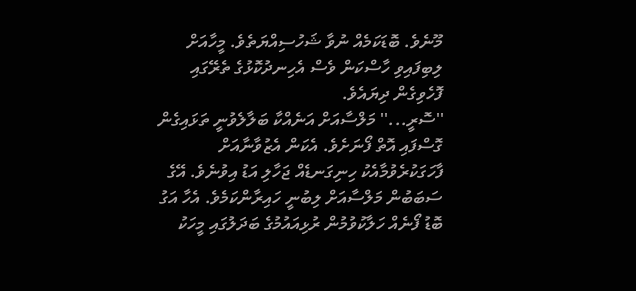މޫނެވެ. ބޮޑަކަމެއް ނުވާ ޝަހުސިއްޔަތެވެ. މީހާއަށް ލިބިފައިވި ހާސްކަން ވެސް އެހިނދުކޮޅުގެ ތެރޭގައި ފޮހެވިގެން ދިޔައެވެ.
''ސޮރީ...'' މަލްސާއަށް އަނެއްކާ ބަލާލެވުނީ ތަޅައިގެން ގޮސްފައި އޮތް ފޯނަށެވެ. އެކަން އެޒުވާނާއަށް ފާހަގަކުރެވުމާއެކު ހިނިގަނޑެއް ޖަހާލި އަޑު އިވުނެވެ. އޭގެ ސަބަބުން މަލްސާއަށް ލިބުނީ ހައިރާންކަމެވެ. އެހާ އަގު ބޮޑު ފޯނެއް ހަލާކުވުމުން ރުޅިއައުމުގެ ބަދަލުގައި މީހަކު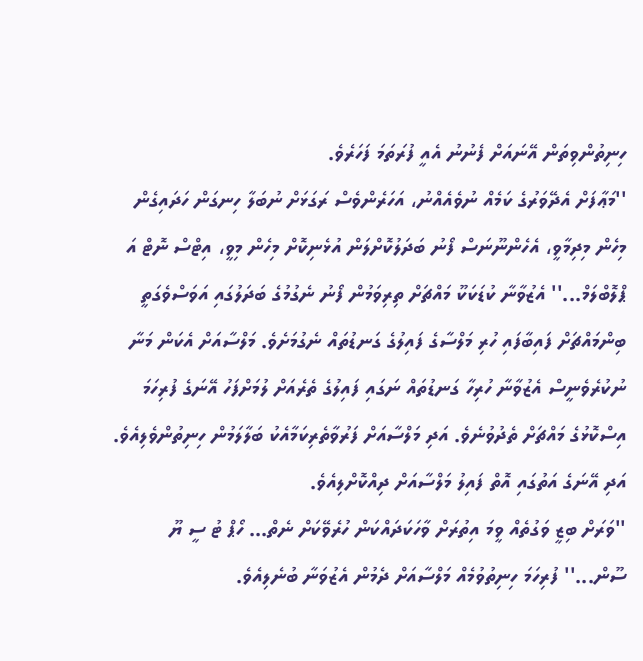ހިނިތުންވިތަން އޭނައަށް ފެނުނު އެއީ ފުރަތަމަ ފަހަރެވެ.
''މަޢާފަށް އެދޭވަރުގެ ކަމެއް ނުވެއެއްނު، އަހަރެންވެސް ރަގަޅަށް ނުބަލާ ހިނގަން ހަދައިގެން މިހެން މިދިމާވީ، އެހެންނޫނަސް ފޯނު ބަދަލުކޮށްލަން އުޅެނިކޮށް މިހެން މިވީ، އިޓްސް ނޮޓް އަ ޕްލޮބްލަމް...'' އެޒުވާނާ ކުޑަކަކޫ މައްޗަށް ތިރިވަމުން ފޯނު ނެގުމުގެ ބަދަލުގައި އަވަސްވެގަތީ ބިންމައްޗަށް ފައިބާފައި ހުރި މަލްސާގެ ފައިލުގެ ގަނޑުތައް ނެގުމަށެވެ. މަލްސާއަށް އެކަން މަނާ ނުކުރެވެނީސް އެޒުވާނާ ހުރިހާ ގަނޑުތައް ނަގައި ފައިލުގެ ތެރެއަށް ލުމަށްފަހު އޭނަގެ ފުރިހަމަ އިސްކޮޅުގެ މައްޗަށް ތެދުވުނެވެ. އަދި މަލްސާއަށް ފަރުވާތެރިކަމާއެކު ބަލާލަމުން ހިނިތުންވެލިއެވެ. އަދި އޭނަގެ އަތުގައި އޮތް ފައިލު މަލްސާއަށް ދިއްކޮށްލިއެވެ.
''ވަރަށް ބިޒީ ވަގުތެއް ވީމަ އިތުރަށް ވާހަކަދައްކަން ހުރެވޭކަށް ނެތް... ހޯޕް ޓު ސީ ޔޫ ސޫން...'' ފުރިހަމަ ހިނިތުވުމެއް މަލްސާއަށް ދެމުން އެޒުވަނާ ބުނެލިއެވެ.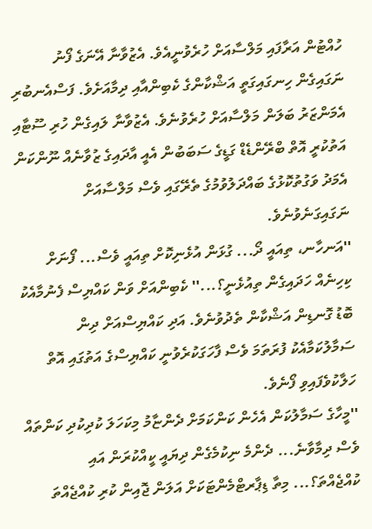ހުއްޓުން އަރާފައި މަލްސާއަށް ހުރެވުނީއެވެ. އެޒުވާނާ އޭނަގެ ފޯނު ނަގައިގެން ހިނގައިގަތީ އަޝްކާންގެ ކެބިންއާއި ދިމާއަށެވެ. ފަސްއެނބުރި އެމަންޒަރު ބަލަން މަލްސާއަށް ހުރެވުނެވެ. އެޒުވާނާ ލައިގެން ހުރި ސޫޓާއި އަތުކުރީ އޮތް ބްރޭންޑެޑް ގަޑީގެ ސަބަބުން އެއީ އާދައިގެ ޒުވާނެއް ނޫންކަން އެމަދު ވަގުތުކޮޅުގެ ބައްދަލުވުމުގެ ތެރޭގައި ވެސް މަލްސާއަށް ނަގައިގަނެވުނެވެ.
''އަނހާނ، ތިއައީ ދޯ... ގުޅަން އުޅެނިކޮށް ތިއައީ ވެސް... ފޯނަށް ކިހިނެއް ހަދައިގެން ތިއުޅެނީ؟...'' ކެބިންއަށް ވަން ކައްޔިސް ފެނުމާއެކު ބޮޑު ގޮނޑިން އަޝްކާން ތެދުވުނެވެ. އަދި ކައްޔިސްއަށް ދިން ސަމާލުކަމާއެކު ފުރަތަމަ ވެސް ފާހަގަކުރެވުނީ ކައްޔިސްގެ އަތުގައި އޮތް ހަލާކުވެފައިވި ފޯނެވެ.
''މީހާގެ ސަމާލުކަން އެހެން ކަންކަމަށް ދެންޏާމު މިކަހަލަ ކުދިކުދި ކަންތައް ވެސް ދިމާވާނެ... ދެންމެ ނިކުމެގެން ދިޔައީ ކީއްކުރަން އައި ކުއްޖެއްތަ؟... މިތާ ޑިޕާރޓްމެންޓަކަށް އަލަން ޖޮއިން ކުރި ކުއްޖެއްތަ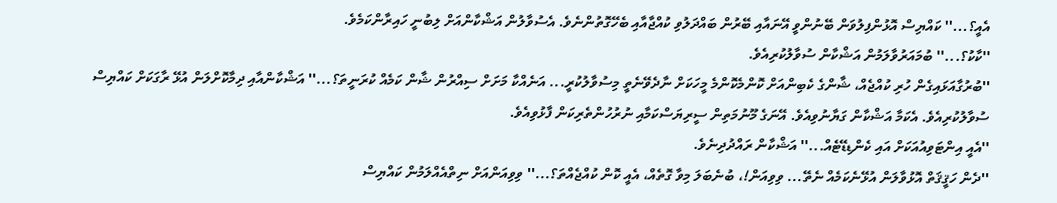އެއީ؟...'' ކައްޔިސް އޮޅުންފިލުވަން ބޭނުންވީ އޭނައާއި ބޭރުން ބައްދަލުވި ކުއްޖާއާއި ބެހޭގޮތުންނެވެ. އެސުވާލުން އަޝްކާންއަށް ލިބުނީ ހައިރާންކަމެވެ.
''ކާކު؟...'' ބުމައަރުވާލަމުން އަޝްކާން ސުވާލުކުރިއެވެ.
''ބުރުގާއަޅައިގެން ހުރި ކުއްޖެއް، ޝާންގެ ކެބިންއަށް ކޮންމެކޮންމެ މީހަކަށް ނާދެވޭނެތީ މިސުވާލުކުރީ... އަނެއްކާ މަށަށް ސިއްރުން ޝާން ކަމެއް ކުރަނީތަ؟...'' އަޝްކާންއާއި ދިމާކޮށްލަން އުޅޭ ރާގަކަށް ކައްޔިސް ސުވާލުކުރިއެވެ. އެކަމާ އަޝްކާން ގަޔާނުވިއެވެ. އޭނަގެ މޫނުމަތިން ސީރިޔަސްކަމާއި ނުރުހުންތެރިކަން ފާޅުވިއެވެ.
''އެއީ އިންޓަވިއުއަކަށް އައި ކެންޑިޑޭޓެއް...'' އަޝްކާން ރައްދުދިނެވެ.
''ދެން ހަޤީޤަތް އޮޅުވާލަން އުޅޭނެކަމެއް ނެތޭ... ވިވިއަން!، ބުނެބަލަ މިވާ ގޮތެއް، އެއީ ކޮން ކުއްޖެއްތަ؟...'' ވިވިއަންއަށް ނިތްއެއްލަމުން ކައްޔިސް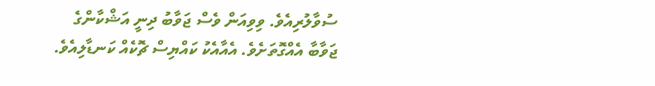ސުވާލުރިއެވެ. ވިވިއަން ވެސް ޖަވާބު ދިނީ އަޝްކާންގެ ޖަވާބާ އެއްގޮތަށެވެ. އެއާއެކު ކައްޔިސް ޗޮކެއް ކަނޑާލިއެވެ.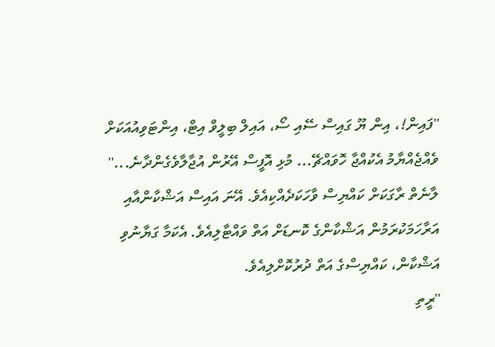''ފައިން!، އިން ޔޫ ގައިސް ސޭއި ސޯ، އައިލް ބިލީވް އިޓް، އިންޓަވިއުއަކަށް ވެއްޖެއްޔާމު އެކުއްޖާ ހޮވައްޗޭ... މުޅި އޮފީސް އޭރުން އުޖާލާވެގެންދާނެ...'' ލާނެތް ރާގަކަށް ކައްޔިސް ވާހަކަދެއްކިއެވެ. އޭނަ އައިސް އަޝްކާންއާއި އަރާހަމަކުރަމުން އަޝްކާންގެ ކޮނޑަށް އަތް ވައްޓާލިއެވެ. އެކަމާ ގަޔާނުވި އަޝްކާން، ކައްޔިސްގެ އަތް ދުރުކޮށްލިއެވެ.
''ރީތި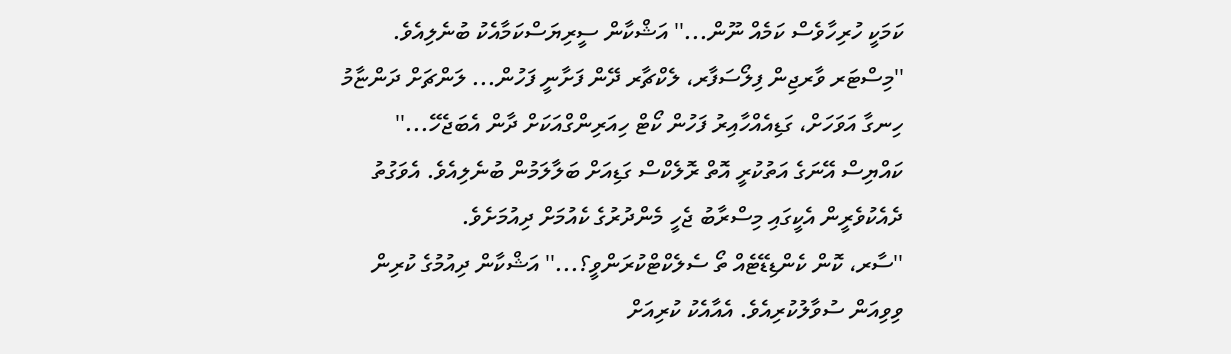ކަމަކީ ހުރިހާވެސް ކަމެއް ނޫން...'' އަޝްކާން ސީރިޔަސްކަމާއެކު ބުނެލިއެވެ.
''މިސްޓަރ ވާރޖިން ފިލޯސަފާރ، ލެކްޗާރ ދޭން ފަށާނީ ފަހުން... ލަންޗަށް ދަންޏާމު ހިނގާ އަވަހަށް، ގަޑިއެއްހާއިރު ފަހުން ކޯޓް ހިއަރިންގްއަކަށް ދާން އެބަޖެހޭ...'' ކައްޔިސް އޭނަގެ އަތުކުރީ އޮތް ރޮލެކްސް ގަޑިއަށް ބަލާލަމުން ބުނެލިއެވެ. އެވަގުތު ދެއެކުވެރީން އެކީގައި މިސްރާބު ޖެހީ މެންދުރުގެ ކެއުމަށް ދިއުމަށެވެ.
''ސާރ، ކޮން ކެންޑިޑޭޓެއް ތޯ ސެލެކްޓްކުރަންވީ؟...'' އަޝްކާން ދިއުމުގެ ކުރިން ވިވިއަން ސުވާލުކުރިއެވެ. އެއާއެކު ކުރިއަށް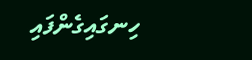ހިނގައިގެންފައި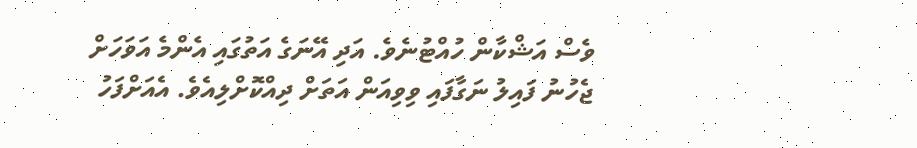ވެސް އަޝްކާން ހުއްޓުނެވެ. އަދި އޭނަގެ އަތުގައި އެންމެ އަވަހަށް ޖެހުނު ފައިލު ނަގާފައި ވިވިއަން އަތަށް ދިއްކޮށްލިއެވެ. އެއަށްފަހު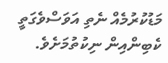މަޑުކުރުމެއް ނެތި އަވަސްވެގަތީ ކެބިންއިން ނިކުތުމަށެވެ.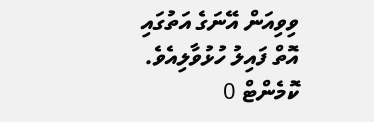ވިވިއަން އޭނަގެ އަތުގައި އޮތް ފައިލު ހުޅުވާލިއެވެ.
ކޮމެންޓް 0